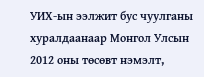УИХ-ын ээлжит бус чуулганы хуралдаанаар Монгол Улсын 2012 оны төсөвт нэмэлт,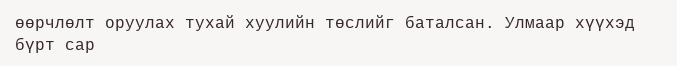өөрчлөлт оруулах тухай хуулийн төслийг баталсан. Улмаар хүүхэд бүрт сар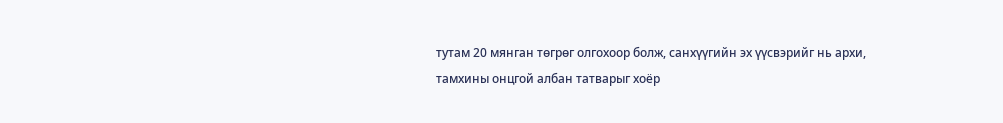тутам 20 мянган төгрөг олгохоор болж, санхүүгийн эх үүсвэрийг нь архи, тамхины онцгой албан татварыг хоёр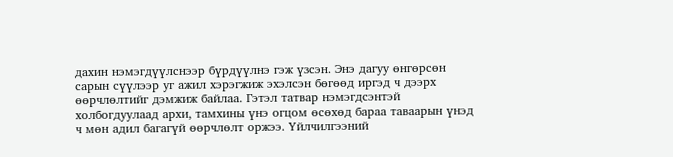дахин нэмэгдүүлснээр бүрдүүлнэ гэж үзсэн. Энэ дагуу өнгөрсөн сарын сүүлээр уг ажил хэрэгжиж эхэлсэн бөгөөд иргэд ч дээрх өөрчлөлтийг дэмжиж байлаа. Гэтэл татвар нэмэгдсэнтэй холбогдуулаад архи, тамхины үнэ огцом өсөхөд бараа таваарын үнэд ч мөн адил багагүй өөрчлөлт оржээ. Үйлчилгээний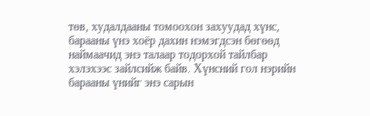төв, худалдааны томоохон захуудад хүнс, барааны үнэ хоёр дахин нэмэгдсэн бөгөөд наймаачид энэ талаар тодорхой тайлбар хэлэхээс зайлсийж байв. Хүнсний гол нэрийн барааны үнийг энэ сарын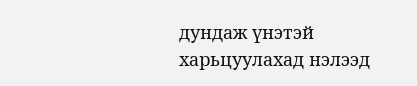дундаж үнэтэй харьцуулахад нэлээд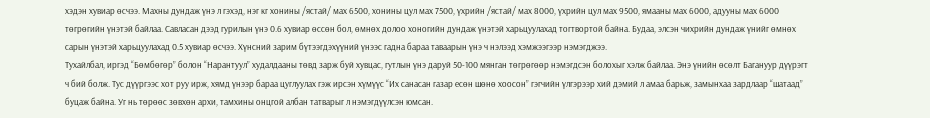хэдэн хувиар өсчээ. Махны дундаж үнэ л гэхэд, нэг кг хонины /ястай/ мах 6500, хонины цул мах 7500, үхрийн /ястай/ мах 8000, үхрийн цул мах 9500, ямааны мах 6000, адууны мах 6000 төгрөгийн үнэтэй байлаа. Савласан дээд гурилын үнэ 0.6 хувиар өссөн бол, өмнөх долоо хоногийн дундаж үнэтэй харьцуулахад тогтвортой байна. Будаа, элсэн чихрийн дундаж үнийг өмнөх сарын үнэтэй харьцуулахад 0.5 хувиар өсчээ. Хүнсний зарим бүтээгдэхүүний үнээс гадна бараа таваарын үнэ ч нэлээд хэмжээгээр нэмэгджээ.
Тухайлбал, иргэд “Бөмбөгөр” болон “Нарантуул” худалдааны төвд зарж буй хувцас, гутлын үнэ даруй 50-100 мянган төгрөгөөр нэмэгдсэн болохыг хэлж байлаа. Энэ үнийн өсөлт Багануур дүүрэгт ч бий болж. Тус дүүргээс хот руу ирж, хямд үнээр бараа цуглуулах гэж ирсэн хүмүүс “Их санасан газар есөн шөнө хоосон” гэгчийн үлгэрээр хий дэмий л амаа барьж, замынхаа зардлаар “шатаад” буцаж байна. Уг нь төрөөс зөвхөн архи, тамхины онцгой албан татварыг л нэмэгдүүлсэн юмсан.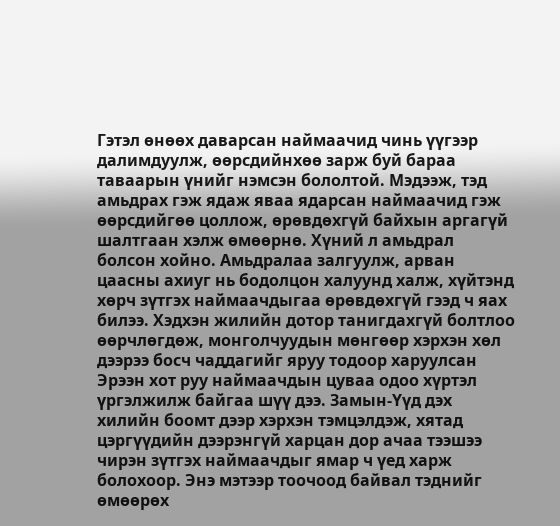Гэтэл өнөөх даварсан наймаачид чинь үүгээр далимдуулж, өөрсдийнхөө зарж буй бараа таваарын үнийг нэмсэн бололтой. Мэдээж, тэд амьдрах гэж ядаж яваа ядарсан наймаачид гэж өөрсдийгөө цоллож, өрөвдөхгүй байхын аргагүй шалтгаан хэлж өмөөрнө. Хүний л амьдрал болсон хойно. Амьдралаа залгуулж, арван цаасны ахиуг нь бодолцон халуунд халж, хүйтэнд хөрч зүтгэх наймаачдыгаа өрөвдөхгүй гээд ч яах билээ. Хэдхэн жилийн дотор танигдахгүй болтлоо өөрчлөгдөж, монголчуудын мөнгөөр хэрхэн хөл дээрээ босч чаддагийг яруу тодоор харуулсан Эрээн хот руу наймаачдын цуваа одоо хүртэл үргэлжилж байгаа шүү дээ. Замын-Үүд дэх хилийн боомт дээр хэрхэн тэмцэлдэж, хятад цэргүүдийн дээрэнгүй харцан дор ачаа тээшээ чирэн зүтгэх наймаачдыг ямар ч үед харж болохоор. Энэ мэтээр тоочоод байвал тэднийг өмөөрөх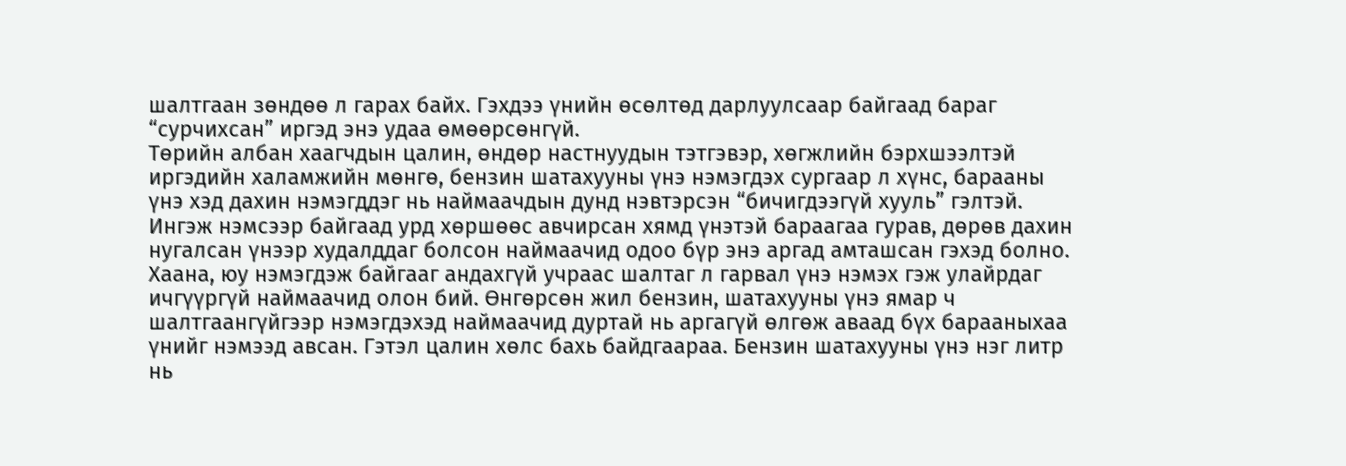шалтгаан зөндөө л гарах байх. Гэхдээ үнийн өсөлтөд дарлуулсаар байгаад бараг “сурчихсан” иргэд энэ удаа өмөөрсөнгүй.
Төрийн албан хаагчдын цалин, өндөр настнуудын тэтгэвэр, хөгжлийн бэрхшээлтэй иргэдийн халамжийн мөнгө, бензин шатахууны үнэ нэмэгдэх сургаар л хүнс, барааны үнэ хэд дахин нэмэгддэг нь наймаачдын дунд нэвтэрсэн “бичигдээгүй хууль” гэлтэй. Ингэж нэмсээр байгаад урд хөршөөс авчирсан хямд үнэтэй бараагаа гурав, дөрөв дахин нугалсан үнээр худалддаг болсон наймаачид одоо бүр энэ аргад амташсан гэхэд болно. Хаана, юу нэмэгдэж байгааг андахгүй учраас шалтаг л гарвал үнэ нэмэх гэж улайрдаг ичгүүргүй наймаачид олон бий. Өнгөрсөн жил бензин, шатахууны үнэ ямар ч шалтгаангүйгээр нэмэгдэхэд наймаачид дуртай нь аргагүй өлгөж аваад бүх барааныхаа үнийг нэмээд авсан. Гэтэл цалин хөлс бахь байдгаараа. Бензин шатахууны үнэ нэг литр нь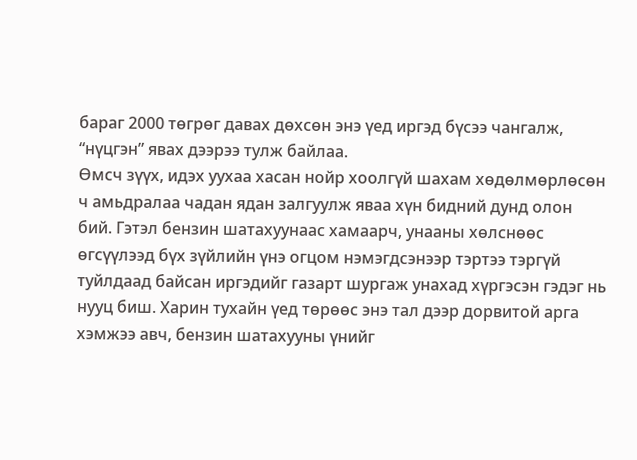бараг 2000 төгрөг давах дөхсөн энэ үед иргэд бүсээ чангалж, “нүцгэн” явах дээрээ тулж байлаа.
Өмсч зүүх, идэх уухаа хасан нойр хоолгүй шахам хөдөлмөрлөсөн ч амьдралаа чадан ядан залгуулж яваа хүн бидний дунд олон бий. Гэтэл бензин шатахуунаас хамаарч, унааны хөлснөөс өгсүүлээд бүх зүйлийн үнэ огцом нэмэгдсэнээр тэртээ тэргүй туйлдаад байсан иргэдийг газарт шургаж унахад хүргэсэн гэдэг нь нууц биш. Харин тухайн үед төрөөс энэ тал дээр дорвитой арга хэмжээ авч, бензин шатахууны үнийг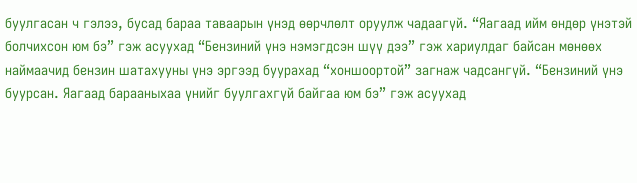буулгасан ч гэлээ, бусад бараа таваарын үнэд өөрчлөлт оруулж чадаагүй. “Яагаад ийм өндөр үнэтэй болчихсон юм бэ” гэж асуухад “Бензиний үнэ нэмэгдсэн шүү дээ” гэж хариулдаг байсан мөнөөх наймаачид бензин шатахууны үнэ эргээд буурахад “хоншоортой” загнаж чадсангүй. “Бензиний үнэ буурсан. Яагаад барааныхаа үнийг буулгахгүй байгаа юм бэ” гэж асуухад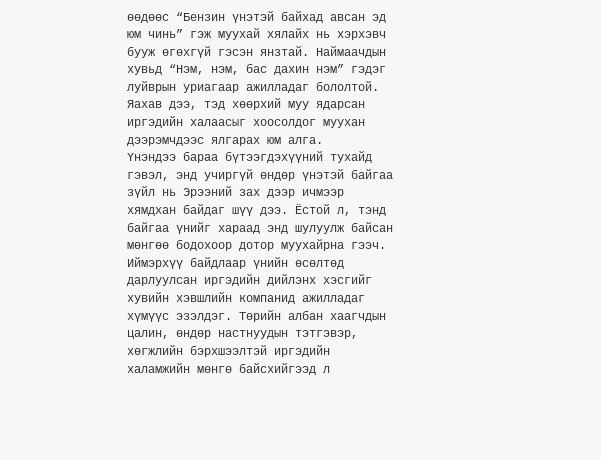өөдөөс “Бензин үнэтэй байхад авсан эд юм чинь” гэж муухай хялайх нь хэрхэвч бууж өгөхгүй гэсэн янзтай. Наймаачдын хувьд “Нэм, нэм, бас дахин нэм” гэдэг луйврын уриагаар ажилладаг бололтой. Яахав дээ, тэд хөөрхий муу ядарсан иргэдийн халаасыг хоосолдог муухан дээрэмчдээс ялгарах юм алга.
Үнэндээ бараа бүтээгдэхүүний тухайд гэвэл, энд учиргүй өндөр үнэтэй байгаа зүйл нь Эрээний зах дээр ичмээр хямдхан байдаг шүү дээ. Ёстой л, тэнд байгаа үнийг хараад энд шулуулж байсан мөнгөө бодохоор дотор муухайрна гээч. Иймэрхүү байдлаар үнийн өсөлтөд дарлуулсан иргэдийн дийлэнх хэсгийг хувийн хэвшлийн компанид ажилладаг хүмүүс эзэлдэг. Төрийн албан хаагчдын цалин, өндөр настнуудын тэтгэвэр, хөгжлийн бэрхшээлтэй иргэдийн халамжийн мөнгө байсхийгээд л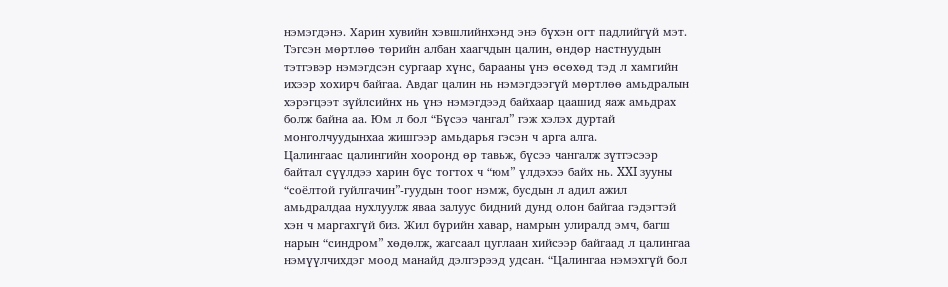нэмэгдэнэ. Харин хувийн хэвшлийнхэнд энэ бүхэн огт падлийгүй мэт. Тэгсэн мөртлөө төрийн албан хаагчдын цалин, өндөр настнуудын тэтгэвэр нэмэгдсэн сургаар хүнс, барааны үнэ өсөхөд тэд л хамгийн ихээр хохирч байгаа. Авдаг цалин нь нэмэгдээгүй мөртлөө амьдралын хэрэгцээт зүйлсийнх нь үнэ нэмэгдээд байхаар цаашид яаж амьдрах болж байна аа. Юм л бол “Бүсээ чангал” гэж хэлэх дуртай монголчуудынхаа жишгээр амьдарья гэсэн ч арга алга.
Цалингаас цалингийн хооронд өр тавьж, бүсээ чангалж зүтгэсээр байтал сүүлдээ харин бүс тогтох ч “юм” үлдэхээ байх нь. XXI зууны “соёлтой гуйлгачин”-гуудын тоог нэмж, бусдын л адил ажил амьдралдаа нухлуулж яваа залуус бидний дунд олон байгаа гэдэгтэй хэн ч маргахгүй биз. Жил бүрийн хавар, намрын улиралд эмч, багш нарын “синдром” хөдөлж, жагсаал цуглаан хийсээр байгаад л цалингаа нэмүүлчихдэг моод манайд дэлгэрээд удсан. “Цалингаа нэмэхгүй бол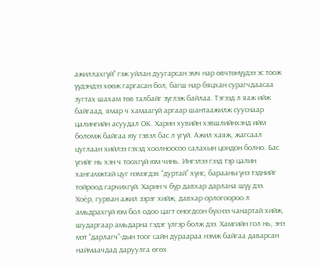ажиллахгүй” гэж уйлан дуугарсан эмч нар өвчтөнүүдээ эс тоож үүдэндээ хөөж гаргасан бол, багш нар бяцхан сурагчдаасаа зугтах шахам төв талбайг зүглэж байлаа. Тэгээд л яаж ийж байгаад, ямар ч хамаагүй аргаар шантаажилж сууснаар цалингийн асуудал ОК. Харин хувийн хэвшлийнхэнд ийм боломж байгаа юу гэвэл бас л үгүй. Ажил хаяж, жагсаал цуглаан хийлээ гэхэд хоолноосоо салахын цондон болно. Бас үгийг нь хэн ч тоохгүй юм чинь. Ингэлээ гээд тэр цалин хангамжтай цуг нэмэгдэх “дуртай” хүнс, барааны үнэ тэднийг тойроод гарчихгүй. Харин ч бүр давхар дарлана шүү дээ.
Хоёр, гурван ажил зэрэг хийж, давхар орлогоороо л амьдрахгүй юм бол одоо цагт оногдсон бүхнээ чанартай хийж, шударгаар амьдарна гэдэг үлгэр болж дээ. Хамгийн гол нь, энэ мэт “дарлагч”-дын тоог сайн дураараа нэмж байгаа даварсан наймаачдад даруулга өгөх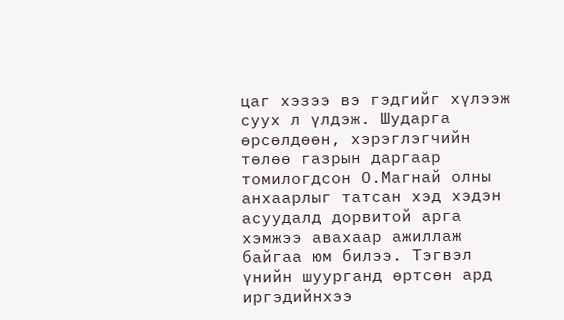цаг хэзээ вэ гэдгийг хүлээж суух л үлдэж. Шударга өрсөлдөөн, хэрэглэгчийн төлөө газрын даргаар томилогдсон О.Магнай олны анхаарлыг татсан хэд хэдэн асуудалд дорвитой арга хэмжээ авахаар ажиллаж байгаа юм билээ. Тэгвэл үнийн шуурганд өртсөн ард иргэдийнхээ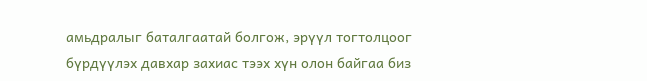амьдралыг баталгаатай болгож, эрүүл тогтолцоог бүрдүүлэх давхар захиас тээх хүн олон байгаа биз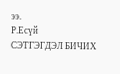ээ.
Р.Есүй
СЭТГЭГДЭЛ БИЧИХ